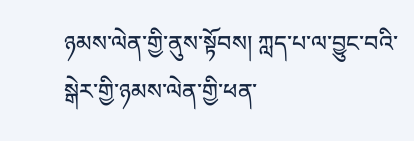ཉམས་ལེན་གྱི་ནུས་སྟོབས། ཀླད་པ་ལ་བྱུང་བའི་སྒེར་གྱི་ཉམས་ལེན་གྱི་ཕན་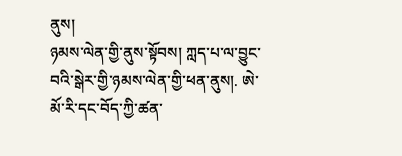ནུས།
ཉམས་ལེན་གྱི་ནུས་སྟོབས། ཀླད་པ་ལ་བྱུང་བའི་སྒེར་གྱི་ཉམས་ལེན་གྱི་ཕན་ནུས།. ཨེ་མོ་རི་དང་བོད་ཀྱི་ཚན་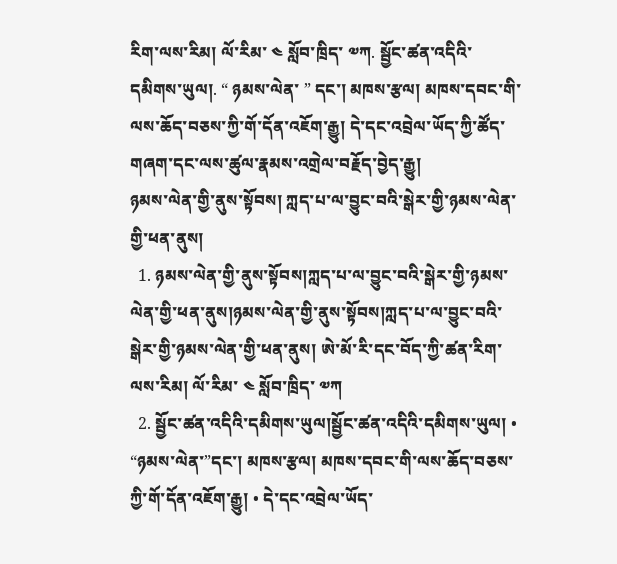རིག་ལས་རིམ། ལོ་རིམ་ ༤ སློབ་ཁྲིད་ ༧ཀ. སྦྱོང་ཚན་འདིའི་དམིགས་ཡུལ།. “ ཉམས་ལེན་ ” དང་། མཁས་རྩལ། མཁས་དབང་གི་ལས་ཆོད་བཅས་ཀྱི་གོ་དོན་འཇོག་རྒྱུ། དེ་དང་འབྲེལ་ཡོད་ཀྱི་ཚོད་གཞག་དང་ལས་ཚུལ་རྣམས་འགྲེལ་བརྗོད་བྱེད་རྒྱུ།
ཉམས་ལེན་གྱི་ནུས་སྟོབས། ཀླད་པ་ལ་བྱུང་བའི་སྒེར་གྱི་ཉམས་ལེན་གྱི་ཕན་ནུས།
  1. ཉམས་ལེན་གྱི་ནུས་སྟོབས།ཀླད་པ་ལ་བྱུང་བའི་སྒེར་གྱི་ཉམས་ལེན་གྱི་ཕན་ནུས།ཉམས་ལེན་གྱི་ནུས་སྟོབས།ཀླད་པ་ལ་བྱུང་བའི་སྒེར་གྱི་ཉམས་ལེན་གྱི་ཕན་ནུས། ཨེ་མོ་རི་དང་བོད་ཀྱི་ཚན་རིག་ལས་རིམ། ལོ་རིམ་ ༤ སློབ་ཁྲིད་ ༧ཀ
  2. སྦྱོང་ཚན་འདིའི་དམིགས་ཡུལ།སྦྱོང་ཚན་འདིའི་དམིགས་ཡུལ། • “ཉམས་ལེན་”དང་། མཁས་རྩལ། མཁས་དབང་གི་ལས་ཆོད་བཅས་ཀྱི་གོ་དོན་འཇོག་རྒྱུ། • དེ་དང་འབྲེལ་ཡོད་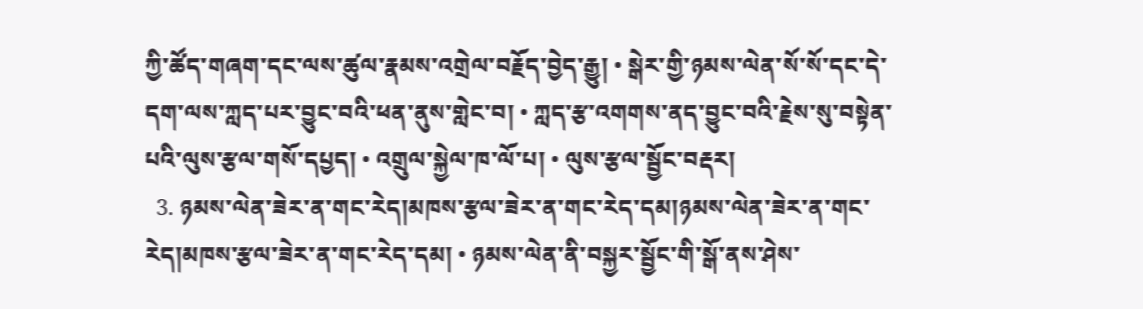ཀྱི་ཚོད་གཞག་དང་ལས་ཚུལ་རྣམས་འགྲེལ་བརྗོད་བྱེད་རྒྱུ། • སྒེར་གྱི་ཉམས་ལེན་སོ་སོ་དང་དེ་དག་ལས་ཀླད་པར་བྱུང་བའི་ཕན་ནུས་གླེང་བ། • ཀླད་རྩ་འགགས་ནད་བྱུང་བའི་རྗེས་སུ་བསྟེན་པའི་ལུས་རྩལ་གསོ་དཔྱད། • འགྲུལ་སྐྱེལ་ཁ་ལོ་པ། • ལུས་རྩལ་སྦྱོང་བརྡར།
  3. ཉམས་ལེན་ཟེར་ན་གང་རེད།མཁས་རྩལ་ཟེར་ན་གང་རེད་དམ།ཉམས་ལེན་ཟེར་ན་གང་རེད།མཁས་རྩལ་ཟེར་ན་གང་རེད་དམ། • ཉམས་ལེན་ནི་བསྐྱར་སྦྱོང་གི་སྒོ་ནས་ཤེས་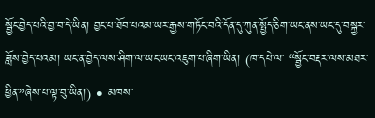སྦྱོང་བྱེད་པའི་བྱ་བ་དེ་ཡིན། བྱང་པ་ཐོབ་པའམ་ཡར་རྒྱས་གཏོང་བའི་དོན་དུ་ཀུན་སྤྱོད་ཅིག་ཡང་ནས་ཡང་དུ་བསྐྱར་ཟློས་བྱེད་པའམ། ཡང་ན་བྱེད་ལས་ཤིག་ལ་ཡང་ཡང་འཇུག་པ་ཞིག་ཡིན། (ཁ་དཔེ་ལ་ “སྦྱོང་བརྡར་ལས་མཐར་ཕྱིན་”ཞེས་པ་ལྟ་བུ་ཡིན།) • མཁས་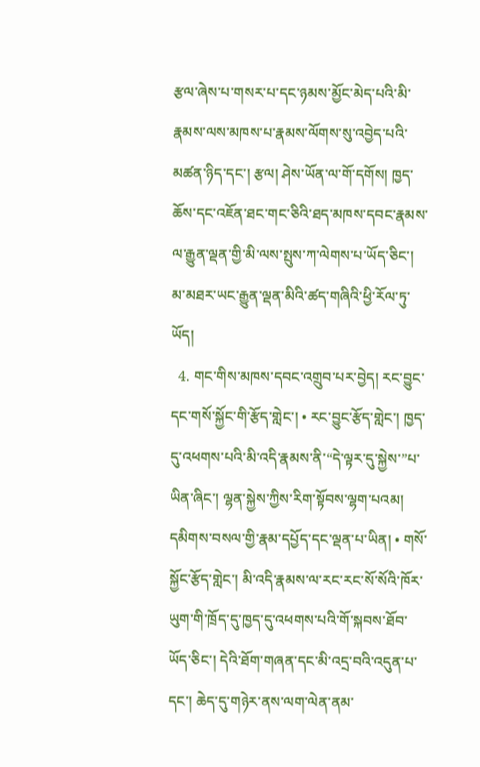རྩལ་ཞེས་པ་གསར་པ་དང་ཉམས་མྱོང་མེད་པའི་མི་རྣམས་ལས་མཁས་པ་རྣམས་ལོགས་སུ་འབྱེད་པའི་མཚན་ཉིད་དང་། རྩལ། ཤེས་ཡོན་ལ་གོ་དགོས། ཁྱད་ཆོས་དང་འཇོན་ཐང་གང་ཅིའི་ཐད་མཁས་དབང་རྣམས་ལ་རྒྱུན་ལྡན་གྱི་མི་ལས་སྤུས་ཀ་ལེགས་པ་ཡོད་ཅིང་། མ་མཐར་ཡང་རྒྱུན་ལྡན་མིའི་ཚད་གཞིའི་ཕྱི་རོལ་ཏུ་ཡོད།
  4. གང་གིས་མཁས་དབང་འགྲུབ་པར་བྱེད། རང་བྱུང་དང་གསོ་སྐྱོང་གི་རྩོད་གླེང་། • རང་བྱུང་རྩོད་གླེང་། ཁྱད་དུ་འཕགས་པའི་མི་འདི་རྣམས་ནི་“དེ་ལྟར་དུ་སྐྱེས་”པ་ཡིན་ཞིང་། ལྷན་སྐྱེས་ཀྱིས་རིག་སྟོབས་ལྷག་པའམ། དམིགས་བསལ་གྱི་རྣམ་དཔྱོད་དང་ལྡན་པ་ཡིན། • གསོ་སྐྱོང་རྩོད་གླེང་། མི་འདི་རྣམས་ལ་རང་རང་སོ་སོའི་ཁོར་ཡུག་གི་ཁྲོད་དུ་ཁྱད་དུ་འཕགས་པའི་གོ་སྐབས་ཐོབ་ཡོད་ཅིང་། དེའི་ཐོག་གཞན་དང་མི་འདྲ་བའི་འདུན་པ་དང་། ཆེད་དུ་གཉེར་ནས་ལག་ལེན་ནམ་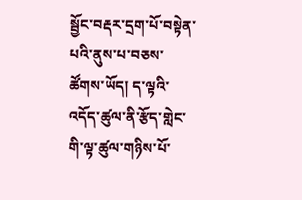སྦྱོང་བརྡར་དྲག་པོ་བསྟེན་པའི་ནུས་པ་བཅས་ཚོགས་ཡོད། ད་ལྟའི་འདོད་ཚུལ་ནི་རྩོད་གླེང་གི་ལྟ་ཚུལ་གཉིས་པོ་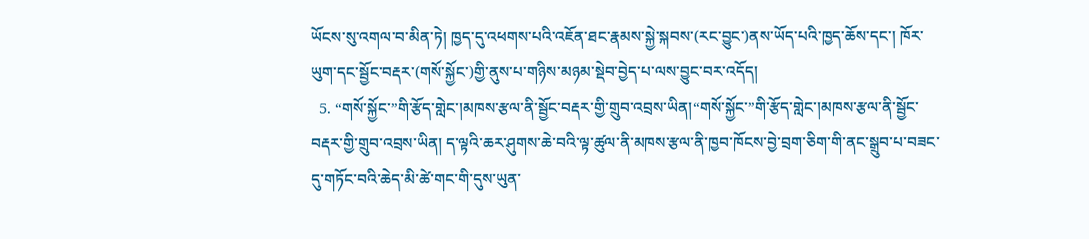ཡོངས་སུ་འགལ་བ་མིན་ཏེ། ཁྱད་དུ་འཕགས་པའི་འཇོན་ཐང་རྣམས་སྐྱེ་སྐབས་(རང་བྱུང་)ནས་ཡོད་པའི་ཁྱད་ཆོས་དང་། ཁོར་ཡུག་དང་སྦྱོང་བརྡར་(གསོ་སྐྱོང་)གྱི་ནུས་པ་གཉིས་མཉམ་སྡེབ་བྱེད་པ་ལས་བྱུང་བར་འདོད།
  5. “གསོ་སྐྱོང་”གི་རྩོད་གླེང་།མཁས་རྩལ་ནི་སྦྱོང་བརྡར་གྱི་གྲུབ་འབྲས་ཡིན།“གསོ་སྐྱོང་”གི་རྩོད་གླེང་།མཁས་རྩལ་ནི་སྦྱོང་བརྡར་གྱི་གྲུབ་འབྲས་ཡིན། ད་ལྟའི་ཆར་ཤུགས་ཆེ་བའི་ལྟ་ཚུལ་ནི་མཁས་རྩལ་ནི་ཁྱབ་ཁོངས་བྱེ་བྲག་ཅིག་གི་ནང་སྒྲུབ་པ་བཟང་དུ་གཏོང་བའི་ཆེད་མི་ཚེ་གང་གི་དུས་ཡུན་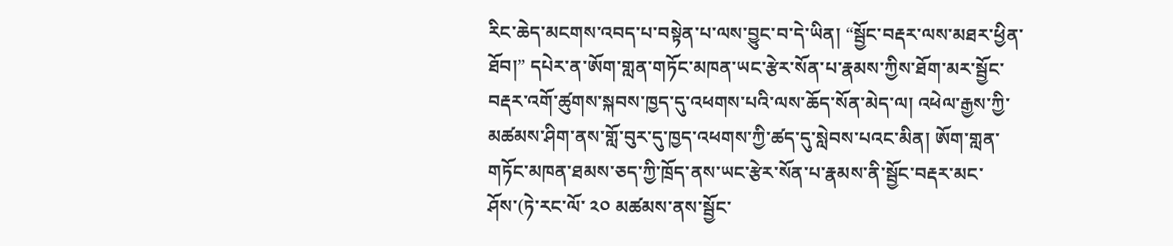རིང་ཆེད་མངགས་འབད་པ་བསྟེན་པ་ལས་བྱུང་བ་དེ་ཡིན། “སྦྱོང་བརྡར་ལས་མཐར་ཕྱིན་ཐོབ།” དཔེར་ན་ཨོག་གླན་གཏོང་མཁན་ཡང་རྩེར་སོན་པ་རྣམས་ཀྱིས་ཐོག་མར་སྦྱོང་བརྡར་འགོ་ཚུགས་སྐབས་ཁྱད་དུ་འཕགས་པའི་ལས་ཆོད་སོན་མེད་ལ། འཕེལ་རྒྱས་ཀྱི་མཚམས་ཤིག་ནས་གློ་བུར་དུ་ཁྱད་འཕགས་ཀྱི་ཚད་དུ་སླེབས་པའང་མིན། ཨོག་གླན་གཏོང་མཁན་ཐམས་ཅད་ཀྱི་ཁྲོད་ནས་ཡང་རྩེར་སོན་པ་རྣམས་ནི་སྦྱོང་བརྡར་མང་ཤོས་(ཏེ་རང་ལོ་ ༢༠ མཚམས་ནས་སྦྱོང་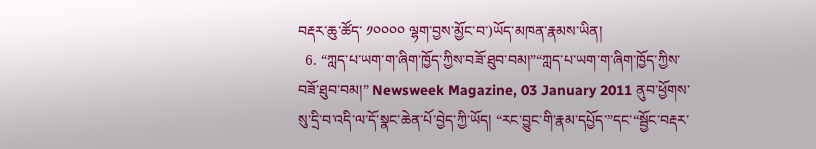བརྡར་ཆུ་ཚོད་ ༡༠༠༠༠ ལྷག་བྱས་མྱོང་བ་)ཡོད་མཁན་རྣམས་ཡིན།
  6. “ཀླད་པ་ཡག་ག་ཞིག་ཁྱོད་ཀྱིས་བཟོ་ཐུབ་བམ།”“ཀླད་པ་ཡག་ག་ཞིག་ཁྱོད་ཀྱིས་བཟོ་ཐུབ་བམ།” Newsweek Magazine, 03 January 2011 ནུབ་ཕྱོགས་སུ་དྲི་བ་འདི་ལ་དོ་སྣང་ཆེན་པོ་བྱེད་ཀྱི་ཡོད། “རང་བྱུང་གི་རྣམ་དཔྱོད་”དང་“སྦྱོང་བརྡར་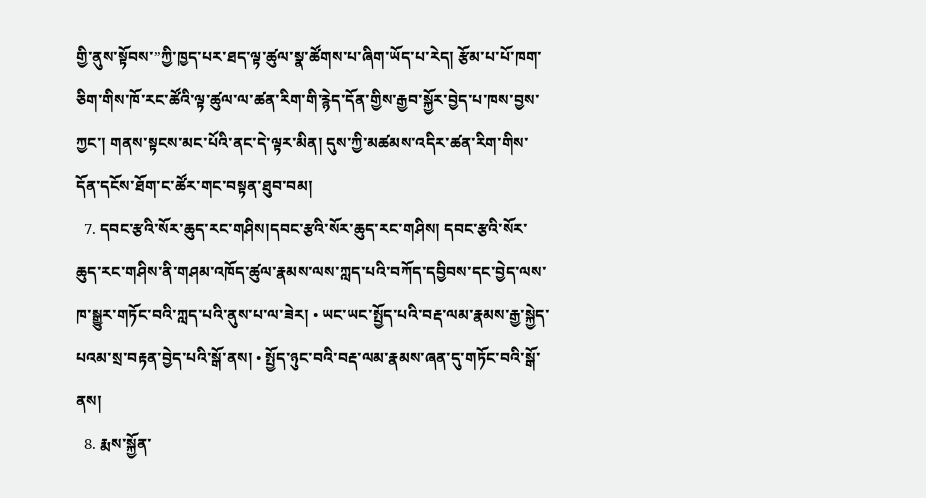གྱི་ནུས་སྟོབས་”ཀྱི་ཁྱད་པར་ཐད་ལྟ་ཚུལ་སྣ་ཚོགས་པ་ཞིག་ཡོད་པ་རེད། རྩོམ་པ་པོ་ཁག་ཅིག་གིས་ཁོ་རང་ཚོའི་ལྟ་ཚུལ་ལ་ཚན་རིག་གི་རྙེད་དོན་གྱིས་རྒྱབ་སྐྱོར་བྱེད་པ་ཁས་བྱས་ཀྱང་། གནས་སྟངས་མང་པོའི་ནང་དེ་ལྟར་མིན། དུས་ཀྱི་མཚམས་འདིར་ཚན་རིག་གིས་དོན་དངོས་ཐོག་ང་ཚོར་གང་བསྟན་ཐུབ་བམ།
  7. དབང་རྩའི་སོར་ཆུད་རང་གཤིས།དབང་རྩའི་སོར་ཆུད་རང་གཤིས། དབང་རྩའི་སོར་ཆུད་རང་གཤིས་ནི་གཤམ་འཁོད་ཚུལ་རྣམས་ལས་ཀླད་པའི་བཀོད་དབྱིབས་དང་བྱེད་ལས་ཁ་སྒྱུར་གཏོང་བའི་ཀླད་པའི་ནུས་པ་ལ་ཟེར། • ཡང་ཡང་སྤྱོད་པའི་བརྡ་ལམ་རྣམས་རྒྱ་སྐྱེད་པའམ་སྲ་བརྟན་བྱེད་པའི་སྒོ་ནས། • སྤྱོད་ཉུང་བའི་བརྡ་ལམ་རྣམས་ཞན་དུ་གཏོང་བའི་སྒོ་ནས།
  8. རྨས་སྐྱོན་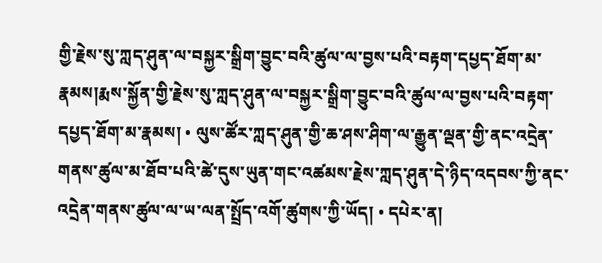གྱི་རྗེས་སུ་ཀླད་ཤུན་ལ་བསྐྱར་སྒྲིག་བྱུང་བའི་ཚུལ་ལ་བྱས་པའི་བརྟག་དཔྱད་ཐོག་མ་རྣམས།རྨས་སྐྱོན་གྱི་རྗེས་སུ་ཀླད་ཤུན་ལ་བསྐྱར་སྒྲིག་བྱུང་བའི་ཚུལ་ལ་བྱས་པའི་བརྟག་དཔྱད་ཐོག་མ་རྣམས། • ལུས་ཚོར་ཀླད་ཤུན་གྱི་ཆ་ཤས་ཤིག་ལ་རྒྱུན་ལྡན་གྱི་ནང་འདྲེན་གནས་ཚུལ་མ་ཐོབ་པའི་ཚེ་དུས་ཡུན་གང་འཚམས་རྗེས་ཀླད་ཤུན་དེ་ཉིད་འདབས་ཀྱི་ནང་འདྲེན་གནས་ཚུལ་ལ་ཡ་ལན་སྤྲོད་འགོ་ཚུགས་ཀྱི་ཡོད། • དཔེར་ན།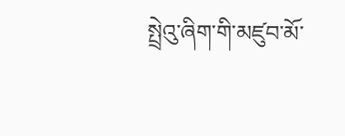སྤྲེའུ་ཞིག་གི་མཛུབ་མོ་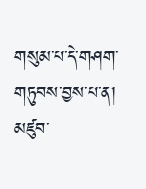གསུམ་པ་དེ་གཤག་གཏུབས་བྱས་པ་ན། མཛུབ་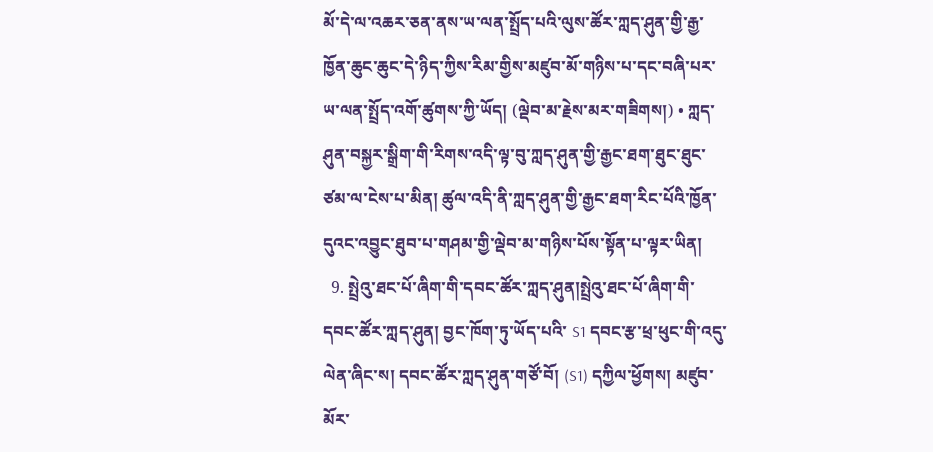མོ་དེ་ལ་འཆར་ཅན་ནས་ཡ་ལན་སྤྲོད་པའི་ལུས་ཚོར་ཀླད་ཤུན་གྱི་རྒྱ་ཁྱོན་ཆུང་ཆུང་དེ་ཉིད་ཀྱིས་རིམ་གྱིས་མཛུབ་མོ་གཉིས་པ་དང་བཞི་པར་ཡ་ལན་སྤྲོད་འགོ་ཚུགས་ཀྱི་ཡོད། (ལྡེབ་མ་རྗེས་མར་གཟིགས།) • ཀླད་ཤུན་བསྐྱར་སྒྲིག་གི་རིགས་འདི་ལྟ་བུ་ཀླད་ཤུན་གྱི་རྒྱང་ཐག་ཐུང་ཐུང་ཙམ་ལ་ངེས་པ་མིན། ཚུལ་འདི་ནི་ཀླད་ཤུན་གྱི་རྒྱང་ཐག་རིང་པོའི་ཁྱོན་དུའང་འབྱུང་ཐུབ་པ་གཤམ་གྱི་ལྡེབ་མ་གཉིས་པོས་སྟོན་པ་ལྟར་ཡིན།
  9. སྤྲེའུ་ཐང་པོ་ཞིག་གི་དབང་ཚོར་ཀླད་ཤུན།སྤྲེའུ་ཐང་པོ་ཞིག་གི་དབང་ཚོར་ཀླད་ཤུན། བྱང་ཁོག་ཏུ་ཡོད་པའི་ S1 དབང་རྩ་ཕྲ་ཕུང་གི་འདུ་ལེན་ཞིང་ས། དབང་ཚོར་ཀླད་ཤུན་གཙོ་བོ། (S1) དཀྱིལ་ཕྱོགས། མཛུབ་མོར་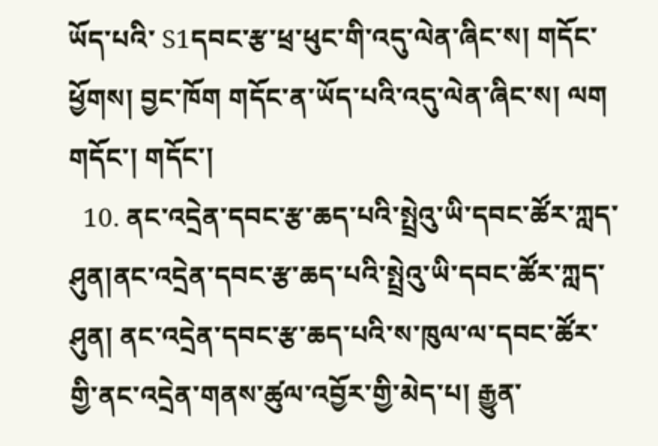ཡོད་པའི་ S1དབང་རྩ་ཕྲ་ཕུང་གི་འདུ་ལེན་ཞིང་ས། གདོང་ཕྱོགས། བྱང་ཁོག གདོང་ན་ཡོད་པའི་འདུ་ལེན་ཞིང་ས། ལག གདོང་། གདོང་།
  10. ནང་འདྲེན་དབང་རྩ་ཆད་པའི་སྤྲེའུ་ཡི་དབང་ཚོར་ཀླད་ཤུན།ནང་འདྲེན་དབང་རྩ་ཆད་པའི་སྤྲེའུ་ཡི་དབང་ཚོར་ཀླད་ཤུན། ནང་འདྲེན་དབང་རྩ་ཆད་པའི་ས་ཁུལ་ལ་དབང་ཚོར་གྱི་ནང་འདྲེན་གནས་ཚུལ་འབྱོར་གྱི་མེད་པ། རྒྱུན་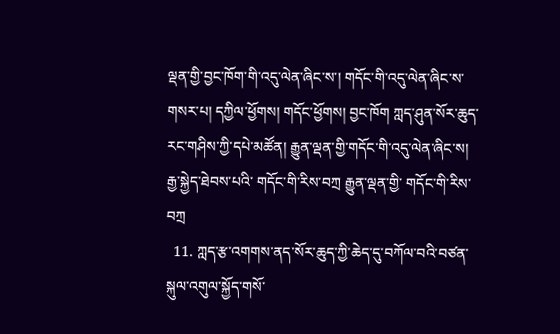ལྡན་གྱི་བྱང་ཁོག་གི་འདུ་ལེན་ཞིང་ས་། གདོང་གི་འདུ་ལེན་ཞིང་ས་གསར་པ། དཀྱིལ་ཕྱོགས། གདོང་ཕྱོགས། བྱང་ཁོག ཀླད་ཤུན་སོར་ཆུད་ རང་གཤིས་ཀྱི་དཔེ་མཚོན། རྒྱུན་ལྡན་གྱི་གདོང་གི་འདུ་ལེན་ཞིང་ས། རྒྱ་སྐྱེད་ཐེབས་པའི་ གདོང་གི་རིས་བཀྲ རྒྱུན་ལྡན་གྱི་ གདོང་གི་རིས་བཀྲ
  11. ཀླད་རྩ་འགགས་ནད་སོར་ཆུད་ཀྱི་ཆེད་དུ་བཀོལ་བའི་བཙན་སྐུལ་འགུལ་སྐྱོད་གསོ་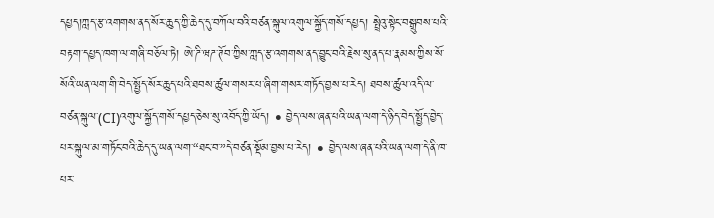དཔྱད།ཀླད་རྩ་འགགས་ནད་སོར་ཆུད་ཀྱི་ཆེད་དུ་བཀོལ་བའི་བཙན་སྐུལ་འགུལ་སྐྱོད་གསོ་དཔྱད། སྤྲེའུ་སྟེང་བསྒྲུབས་པའི་བརྟག་དཔྱད་ཁག་ལ་གཞི་བཅོལ་ཏེ། ཨེ་ཌི་ཝཌ་ཊོབ་ཀྱིས་ཀླད་རྩ་འགགས་ནད་བྱུང་བའི་རྗེས་སུ་ནད་པ་རྣམས་ཀྱིས་སོ་སོའི་ཡན་ལག་གི་བེད་སྤྱོད་སོར་ཆུད་པའི་ཐབས་ཚུལ་གསར་པ་ཞིག་གསར་གཏོད་བྱས་པ་རེད། ཐབས་ཚུལ་འདི་ལ་བཙན་སྐུལ་(CI)འགུལ་སྐྱོད་གསོ་དཔྱད་ཅེས་སུ་འབོད་ཀྱི་ཡོད། • བྱེད་ལས་ཞན་པའི་ཡན་ལག་དེ་ཉིད་བེད་སྤྱོད་བྱེད་པར་སྐུལ་མ་གཏོང་བའི་ཆེད་དུ་ཡན་ལག་“ཐང་བ་”དེ་བཙན་སྡོམ་བྱས་པ་རེད། • བྱེད་ལས་ཞན་པའི་ཡན་ལག་དེ་ནི་ཁ་པར་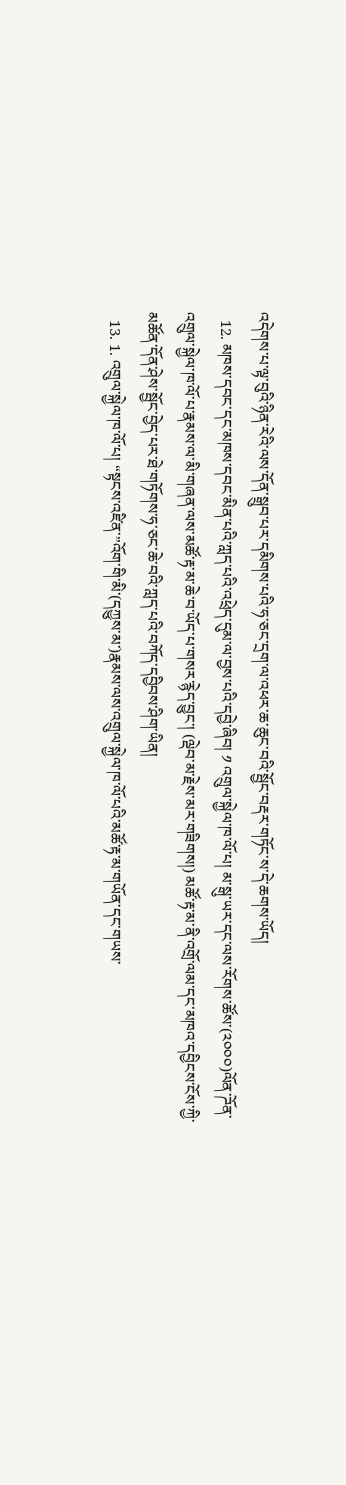འདེགས་པ་ལྟ་བུའི་ཉིན་རེའི་ལས་དོན་སྒྲུབ་པར་དམིགས་པའི་ཧ་ཅང་དྲག་ལ་འཕར་ཆ་ཆུང་བའི་སྦྱོང་བརྡར་གཏོང་ས་དེ་ཆགས་ཡོད།
  12. མཁས་དབང་དང་མཁས་དབང་མིན་པའི་ཀླད་པའི་འཕྲེད་དུམ་ལ་བྱས་པའི་དབྱེ་ཞིབ། ༡ འགྲུལ་སྐྱེལ་ཁ་ལོ་པ། མ་སྒུ་ཡར་དང་ལས་རོགས་ཚོས་(༢༠༠༠)ལོན་ཌོན་འགྲུལ་སྐྱེལ་ཁ་ལོ་པ་རྣམས་ལ་མི་གཞན་ལས་མཚོ་རྟ་མ་ཆེ་བ་ཡོད་པ་གསར་རྙེད་བྱུང་། (ལྡེབ་མ་རྗེས་མར་གཟིགས།) མཚོ་རྟ་མ་ནི་འགྲོ་ལམ་དང་མཁའ་དབྱིངས་ངོས་ཀྱི་མཚོན་དོན་ཤེས་སྦྱོང་བྱེད་པར་ཐེ་གཏོགས་ཧ་ཅང་ཆེ་བའི་ཀླད་པའི་བཀོད་དབྱིབས་ཤིག་ཡིན།
  13. 1. འགྲུལ་སྐྱེལ་ཁ་ལོ་པ། “སྟངས་འཛིན་”འོག་གི་མི་(དཀྱུས་མ་)རྣམས་ལས་འགྲུལ་སྐྱེལ་ཁ་ལོ་པའི་མཚོ་རྟ་མ་གཡོན་དང་གཡས་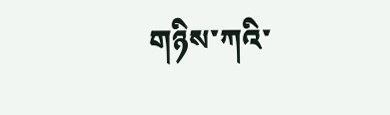གཉིས་ཀའི་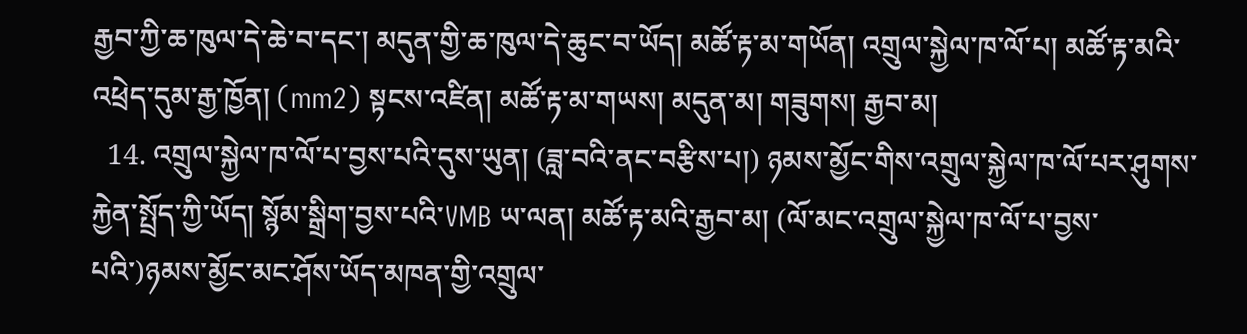རྒྱབ་ཀྱི་ཆ་ཁུལ་དེ་ཆེ་བ་དང་། མདུན་གྱི་ཆ་ཁུལ་དེ་ཆུང་བ་ཡོད། མཚོ་རྟ་མ་གཡོན། འགྲུལ་སྐྱེལ་ཁ་ལོ་པ། མཚོ་རྟ་མའི་འཕྲེད་དུམ་རྒྱ་ཁྱོན། (mm2) སྟངས་འཛིན། མཚོ་རྟ་མ་གཡས། མདུན་མ། གཟུགས། རྒྱབ་མ།
  14. འགྲུལ་སྐྱེལ་ཁ་ལོ་པ་བྱས་པའི་དུས་ཡུན། (ཟླ་བའི་ནང་བརྩིས་པ།) ཉམས་མྱོང་གིས་འགྲུལ་སྐྱེལ་ཁ་ལོ་པར་ཤུགས་རྐྱེན་སྤྲོད་ཀྱི་ཡོད། སྙོམ་སྒྲིག་བྱས་པའི་VMB ཡ་ལན། མཚོ་རྟ་མའི་རྒྱབ་མ། (ལོ་མང་འགྲུལ་སྐྱེལ་ཁ་ལོ་པ་བྱས་པའི་)ཉམས་མྱོང་མང་ཤོས་ཡོད་མཁན་གྱི་འགྲུལ་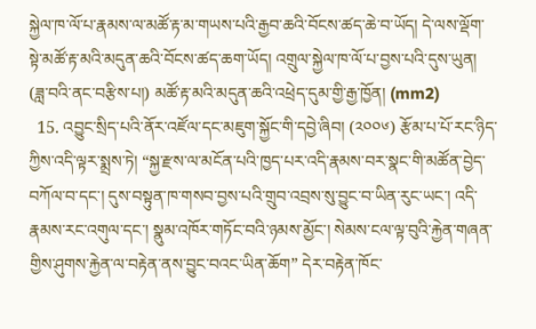སྐྱེལ་ཁ་ལོ་པ་རྣམས་ལ་མཚོ་རྟ་མ་གཡས་པའི་རྒྱབ་ཆའི་བོངས་ཚད་ཆེ་བ་ཡོད། དེ་ལས་ལྡོག་སྟེ་མཚོ་རྟ་མའི་མདུན་ཆའི་བོངས་ཚད་ཆག་ཡོད། འགྲུལ་སྐྱེལ་ཁ་ལོ་པ་བྱས་པའི་དུས་ཡུན། (ཟླ་བའི་ནང་བརྩིས་པ།) མཚོ་རྟ་མའི་མདུན་ཆའི་འཕྲེད་དུམ་གྱི་རྒྱ་ཁྱོན། (mm2)
  15. འབྱུང་སྲིད་པའི་ནོར་འཛོལ་དང་མཇུག་སྐྱོང་གི་དབྱེ་ཞིབ། (༢༠༠༦) རྩོམ་པ་པོ་རང་ཉིད་ཀྱིས་འདི་ལྟར་སྨྲས་ཏེ། “སྐྱ་རྫས་ལ་མངོན་པའི་ཁྱད་པར་འདི་རྣམས་བར་སྣང་གི་མཚོན་བྱེད་བཀོལ་བ་དང་། དུས་བསྟུན་ཁ་གསབ་བྱས་པའི་གྲུབ་འབྲས་སུ་བྱུང་བ་ཡིན་རུང་ཡང་། འདི་རྣམས་རང་འགུལ་དང་། སྣུམ་འཁོར་གཏོང་བའི་ཉམས་མྱོང་། སེམས་ངལ་ལྟ་བུའི་རྐྱེན་གཞན་གྱིས་ཤུགས་རྐྱེན་ལ་བརྟེན་ནས་བྱུང་བའང་ཡིན་ཆོག” དེར་བརྟེན་ཁོང་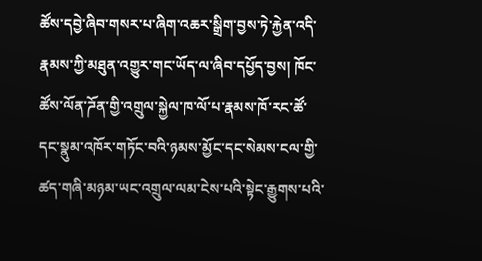ཚོས་དབྱེ་ཞིབ་གསར་པ་ཞིག་འཆར་སྒྲིག་བྱས་ཏེ་རྐྱེན་འདི་རྣམས་ཀྱི་མཐུན་འགྱུར་གང་ཡོད་ལ་ཞིབ་དཔྱོད་བྱས། ཁོང་ཚོས་ལོན་ཌོན་གྱི་འགྲུལ་སྐྱེལ་ཁ་ལོ་པ་རྣམས་ཁོ་རང་ཚོ་དང་སྣུམ་འཁོར་གཏོང་བའི་ཉམས་མྱོང་དང་སེམས་ངལ་གྱི་ཚད་གཞི་མཉམ་ཡང་འགྲུལ་ལམ་ངེས་པའི་སྟེང་རྒྱུགས་པའི་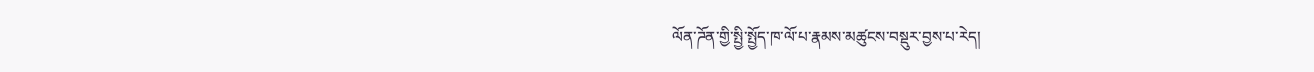ལོན་ཌོན་གྱི་སྤྱི་སྤྱོད་ཁ་ལོ་པ་རྣམས་མཚུངས་བསྡུར་བྱས་པ་རེད།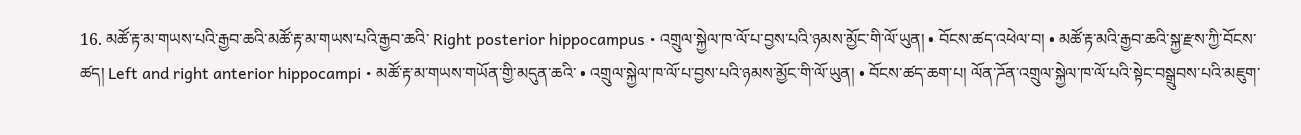16. མཚོ་རྟ་མ་གཡས་པའི་རྒྱབ་ཆའི་མཚོ་རྟ་མ་གཡས་པའི་རྒྱབ་ཆའི་ Right posterior hippocampus • འགྲུལ་སྐྱེལ་ཁ་ལོ་པ་བྱས་པའི་ཉམས་མྱོང་གི་ལོ་ཡུན། • བོངས་ཚད་འཕེལ་བ། • མཚོ་རྟ་མའི་རྒྱབ་ཆའི་སྐྱ་རྫས་ཀྱི་བོངས་ཚད། Left and right anterior hippocampi • མཚོ་རྟ་མ་གཡས་གཡོན་གྱི་མདུན་ཆའི་ • འགྲུལ་སྐྱེལ་ཁ་ལོ་པ་བྱས་པའི་ཉམས་མྱོང་གི་ལོ་ཡུན། • བོངས་ཚད་ཆག་པ། ལོན་ཌོན་འགྲུལ་སྐྱེལ་ཁ་ལོ་པའི་སྟེང་བསྒྲུབས་པའི་མཇུག་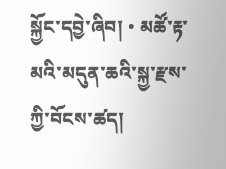སྐྱོང་དབྱེ་ཞིབ། • མཚོ་རྟ་མའི་མདུན་ཆའི་སྐྱ་རྫས་ཀྱི་བོངས་ཚད།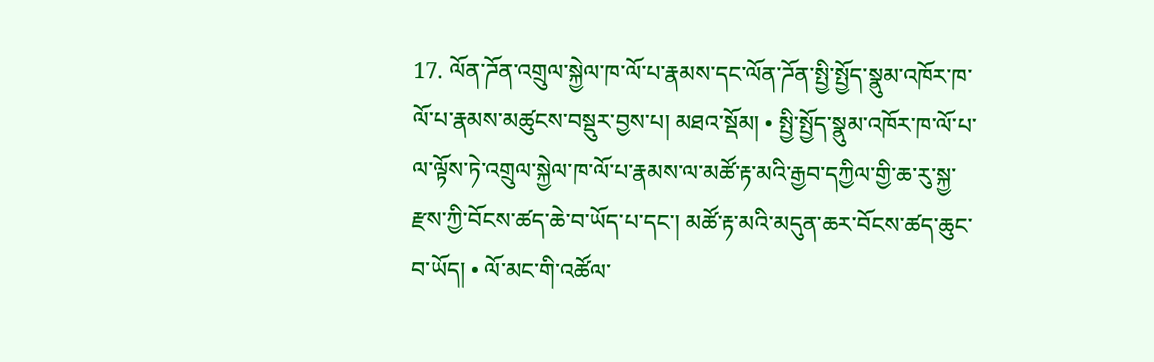17. ལོན་ཌོན་འགྲུལ་སྐྱེལ་ཁ་ལོ་པ་རྣམས་དང་ལོན་ཌོན་སྤྱི་སྤྱོད་སྣུམ་འཁོར་ཁ་ལོ་པ་རྣམས་མཚུངས་བསྡུར་བྱས་པ། མཐའ་སྡོམ། • སྤྱི་སྤྱོད་སྣུམ་འཁོར་ཁ་ལོ་པ་ལ་ལྟོས་ཏེ་འགྲུལ་སྐྱེལ་ཁ་ལོ་པ་རྣམས་ལ་མཚོ་རྟ་མའི་རྒྱབ་དཀྱིལ་གྱི་ཆ་རུ་སྐྱ་རྫས་ཀྱི་བོངས་ཚད་ཆེ་བ་ཡོད་པ་དང་། མཚོ་རྟ་མའི་མདུན་ཆར་བོངས་ཚད་ཆུང་བ་ཡོད། • ལོ་མང་གི་འཚོལ་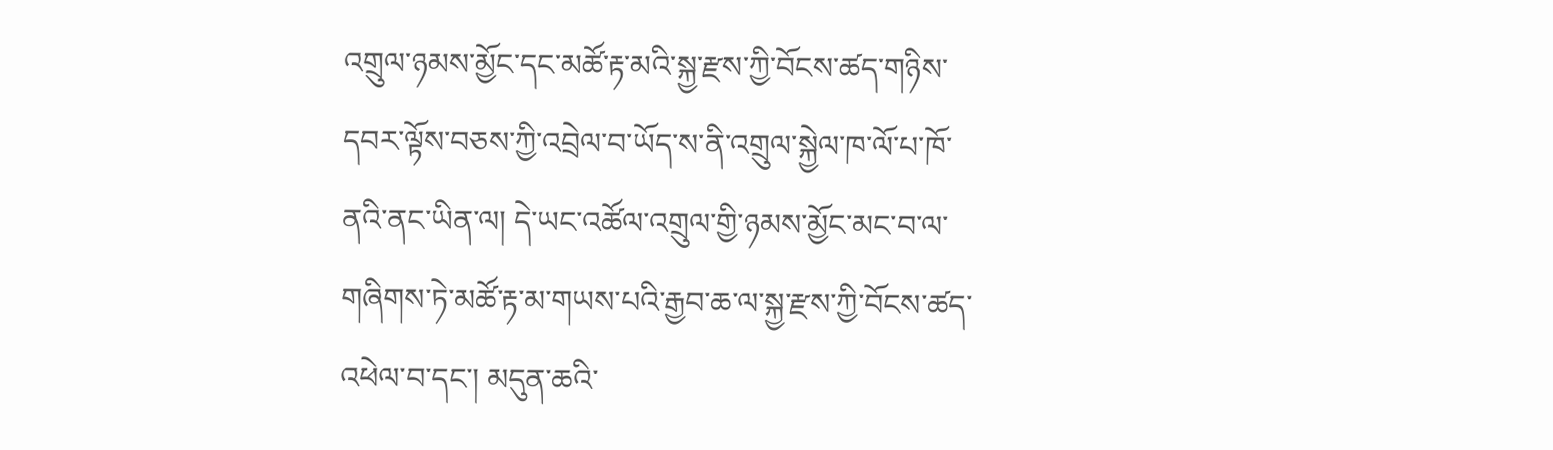འགྲུལ་ཉམས་མྱོང་དང་མཚོ་རྟ་མའི་སྐྱ་རྫས་ཀྱི་བོངས་ཚད་གཉིས་དབར་ལྟོས་བཅས་ཀྱི་འབྲེལ་བ་ཡོད་ས་ནི་འགྲུལ་སྐྱེལ་ཁ་ལོ་པ་ཁོ་ནའི་ནང་ཡིན་ལ། དེ་ཡང་འཚོལ་འགྲུལ་གྱི་ཉམས་མྱོང་མང་བ་ལ་གཞིགས་ཏེ་མཚོ་རྟ་མ་གཡས་པའི་རྒྱབ་ཆ་ལ་སྐྱ་རྫས་ཀྱི་བོངས་ཚད་འཕེལ་བ་དང་། མདུན་ཆའི་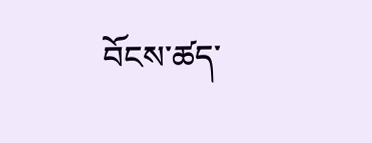བོངས་ཚད་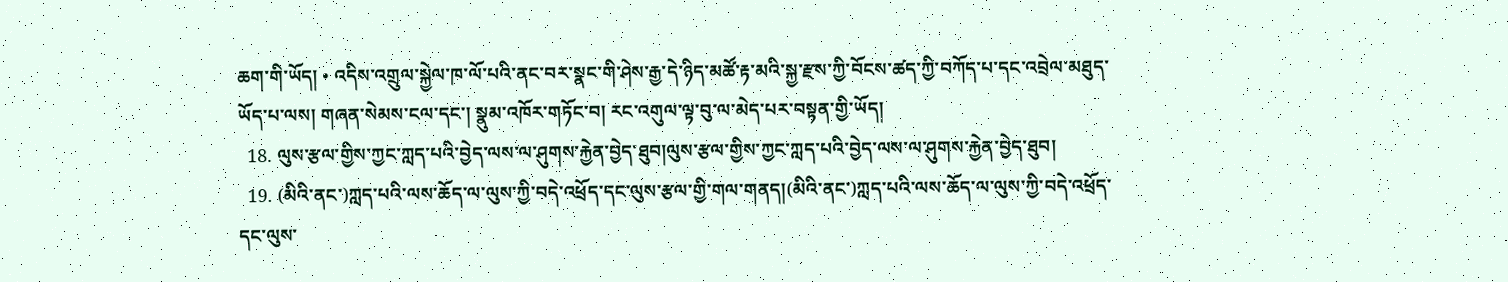ཆག་གི་ཡོད། • འདིས་འགྲུལ་སྐྱེལ་ཁ་ལོ་པའི་ནང་བར་སྣང་གི་ཤེས་རྒྱ་དེ་ཉིད་མཚོ་རྟ་མའི་སྐྱ་རྫས་ཀྱི་བོངས་ཚད་ཀྱི་བཀོད་པ་དང་འབྲེལ་མཐུད་ཡོད་པ་ལས། གཞན་སེམས་ངལ་དང་། སྣུམ་འཁོར་གཏོང་བ། རང་འགུལ་ལྟ་བུ་ལ་མེད་པར་བསྟན་གྱི་ཡོད།
  18. ལུས་རྩལ་གྱིས་ཀྱང་ཀླད་པའི་བྱེད་ལས་ལ་ཤུགས་རྐྱེན་བྱེད་ཐུབ།ལུས་རྩལ་གྱིས་ཀྱང་ཀླད་པའི་བྱེད་ལས་ལ་ཤུགས་རྐྱེན་བྱེད་ཐུབ།
  19. (མིའི་ནང་)ཀླད་པའི་ལས་ཆོད་ལ་ལུས་ཀྱི་བདེ་འཕྲོད་དང་ལུས་རྩལ་གྱི་གལ་གནད།(མིའི་ནང་)ཀླད་པའི་ལས་ཆོད་ལ་ལུས་ཀྱི་བདེ་འཕྲོད་དང་ལུས་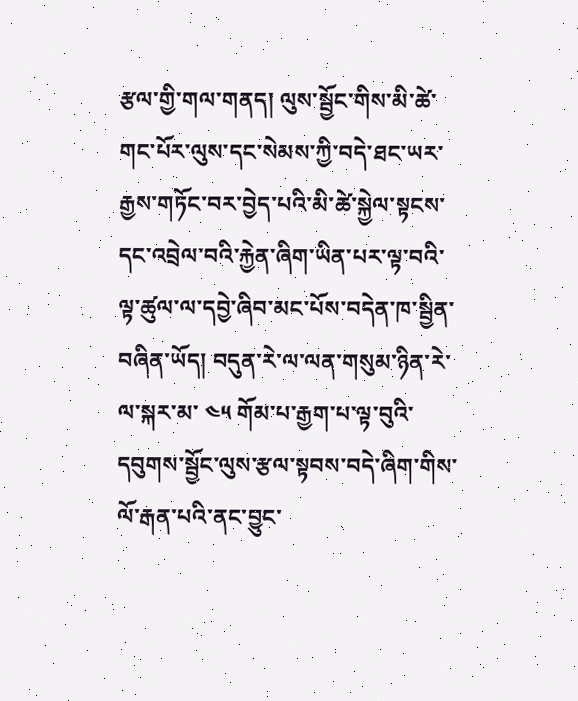རྩལ་གྱི་གལ་གནད། ལུས་སྦྱོང་གིས་མི་ཚེ་གང་པོར་ལུས་དང་སེམས་ཀྱི་བདེ་ཐང་ཡར་རྒྱས་གཏོང་བར་བྱེད་པའི་མི་ཚེ་སྐྱེལ་སྟངས་དང་འབྲེལ་བའི་རྐྱེན་ཞིག་ཡིན་པར་ལྟ་བའི་ལྟ་ཚུལ་ལ་དབྱེ་ཞིབ་མང་པོས་བདེན་ཁ་སྦྱིན་བཞིན་ཡོད། བདུན་རེ་ལ་ལན་གསུམ་ཉིན་རེ་ལ་སྐར་མ་ ༤༥ གོམ་པ་རྒྱག་པ་ལྟ་བུའི་དབུགས་སྦྱོང་ལུས་རྩལ་སྟབས་བདེ་ཞིག་གིས་ལོ་རྒན་པའི་ནང་བྱུང་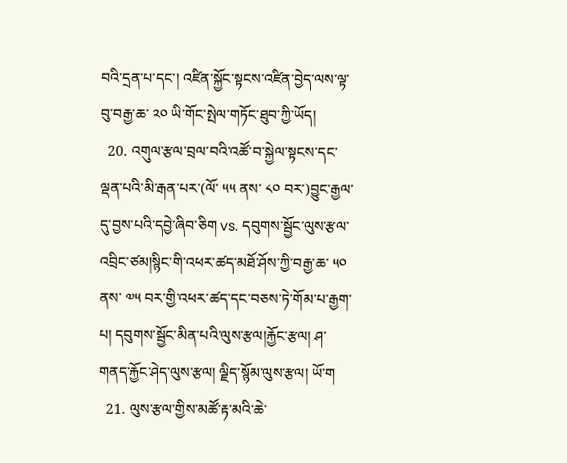བའི་དྲན་པ་དང་། འཛིན་སྐྱོང་སྟངས་འཛིན་བྱེད་ལས་ལྟ་བུ་བརྒྱ་ཆ་ ༢༠ ཡི་གོང་སྤེལ་གཏོང་ཐུབ་ཀྱི་ཡོད།
  20. འགུལ་རྩལ་བྲལ་བའི་འཚོ་བ་སྐྱེལ་སྟངས་དང་ལྡན་པའི་མི་རྒན་པར་(ལོ་ ༥༥ ནས་ ༨༠ བར་)བྱུང་རྒྱལ་དུ་བྱས་པའི་དབྱེ་ཞིབ་ཅིག vs. དབུགས་སྦྱོང་ལུས་རྩལ་འབྲིང་ཙམ།སྙིང་གི་འཕར་ཚད་མཐོ་ཤོས་ཀྱི་བརྒྱ་ཆ་ ༥༠ ནས་ ༧༥ བར་གྱི་འཕར་ཚད་དང་བཅས་ཏེ་གོམ་པ་རྒྱག་པ། དབུགས་སྦྱོང་མིན་པའི་ལུས་རྩལ།རྐྱོང་རྩལ། ཤ་གནད་རྐྱོང་ཤེད་ལུས་རྩལ། ལྗིད་སྙོམ་ལུས་རྩལ། ཡོ་ག
  21. ལུས་རྩལ་གྱིས་མཚོ་རྟ་མའི་ཆེ་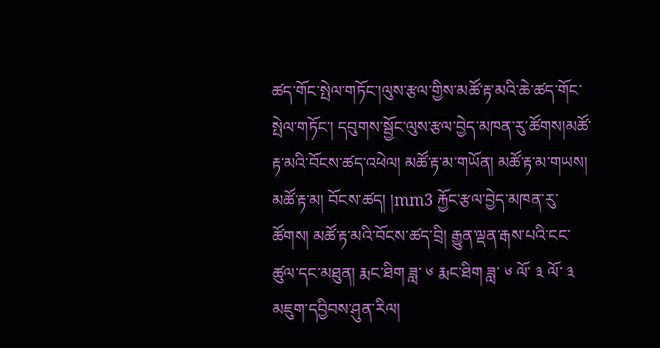ཚད་གོང་སྤེལ་གཏོང་།ལུས་རྩལ་གྱིས་མཚོ་རྟ་མའི་ཆེ་ཚད་གོང་སྤེལ་གཏོང་། དབུགས་སྦྱོང་ལུས་རྩལ་བྱེད་མཁན་རུ་ཚོགས།མཚོ་རྟ་མའི་བོངས་ཚད་འཕེལ། མཚོ་རྟ་མ་གཡོན། མཚོ་རྟ་མ་གཡས། མཚོ་རྟ་མ། བོངས་ཚད། །mm3 རྐྱོང་རྩལ་བྱེད་མཁན་རུ་ཚོགས། མཚོ་རྟ་མའི་བོངས་ཚད་བྲི། རྒྱུན་ལྡན་རྒས་པའི་ངང་ཚུལ་དང་མཐུན། རྨང་ཐིག ཟླ་ ༦ རྨང་ཐིག ཟླ་ ༦ ལོ་ ༣ ལོ་ ༣ མཇུག་དབྱིབས་ཤུན་རིལ།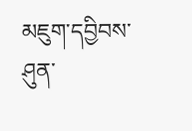མཇུག་དབྱིབས་ཤུན་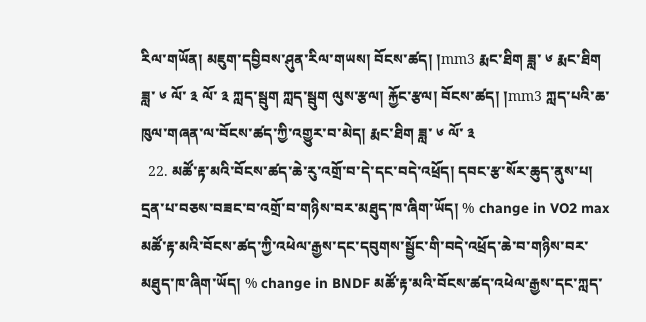རིལ་གཡོན། མཇུག་དབྱིབས་ཤུན་རིལ་གཡས། བོངས་ཚད། །mm3 རྨང་ཐིག ཟླ་ ༦ རྨང་ཐིག ཟླ་ ༦ ལོ་ ༣ ལོ་ ༣ ཀླད་སྦུག ཀླད་སྦུག ལུས་རྩལ། རྐྱོང་རྩལ། བོངས་ཚད། །mm3 ཀླད་པའི་ཆ་ཁུལ་གཞན་ལ་བོངས་ཚད་ཀྱི་འགྱུར་བ་མེད། རྨང་ཐིག ཟླ་ ༦ ལོ་ ༣
  22. མཚོ་རྟ་མའི་བོངས་ཚད་ཆེ་རུ་འགྲོ་བ་དེ་དང་བདེ་འཕྲོད། དབང་རྩ་སོར་ཆུད་ནུས་པ། དྲན་པ་བཅས་བཟང་བ་འགྲོ་བ་གཉིས་བར་མཐུད་ཁ་ཞིག་ཡོད། % change in VO2 max མཚོ་རྟ་མའི་བོངས་ཚད་ཀྱི་འཕེལ་རྒྱས་དང་དབུགས་སྦྱོང་གི་བདེ་འཕྲོད་ཆེ་བ་གཉིས་བར་མཐུད་ཁ་ཞིག་ཡོད། % change in BNDF མཚོ་རྟ་མའི་བོངས་ཚད་འཕེལ་རྒྱས་དང་ཀླད་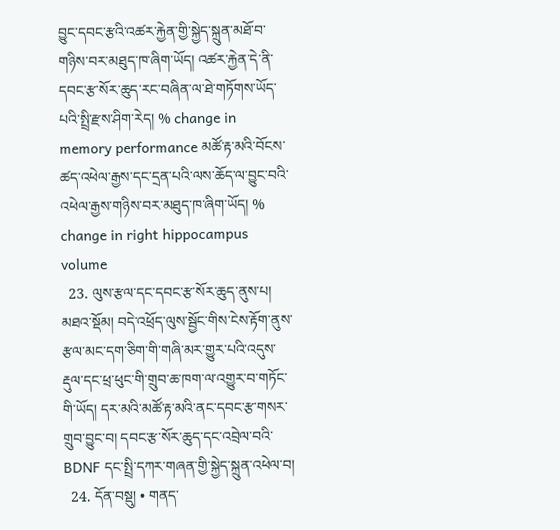བྱུང་དབང་རྩའི་འཚར་རྐྱེན་གྱི་སྐྱེད་སྐྲུན་མཐོ་བ་གཉིས་བར་མཐུད་ཁ་ཞིག་ཡོད། འཚར་རྐྱེན་དེ་ནི་དབང་རྩ་སོར་ཆུད་རང་བཞིན་ལ་ཐེ་གཏོགས་ཡོད་པའི་སྤྲི་རྫས་ཤིག་རེད། % change in memory performance མཚོ་རྟ་མའི་བོངས་ཚད་འཕེལ་རྒྱས་དང་དྲན་པའི་ལས་ཆོད་ལ་བྱུང་བའི་འཕེལ་རྒྱས་གཉིས་བར་མཐུད་ཁ་ཞིག་ཡོད། % change in right hippocampus volume
  23. ལུས་རྩལ་དང་དབང་རྩ་སོར་ཆུད་ནུས་པ། མཐའ་སྡོམ། བདེ་འཕྲོད་ལུས་སྦྱོང་གིས་ངེས་རྟོག་ནུས་རྩལ་མང་དག་ཅིག་གི་གཞི་མར་གྱུར་པའི་འདུས་རྡུལ་དང་ཕྲ་ཕུང་གི་གྲུབ་ཆ་ཁག་ལ་འགྱུར་བ་གཏོང་གི་ཡོད། དར་མའི་མཚོ་རྟ་མའི་ནང་དབང་རྩ་གསར་གྲུབ་བྱུང་བ། དབང་རྩ་སོར་ཆུད་དང་འབྲེལ་བའི་BDNF དང་སྤྲི་དཀར་གཞན་གྱི་སྐྱེད་སྐྲུན་འཕེལ་བ།
  24. དོན་བསྡུ། • གནད་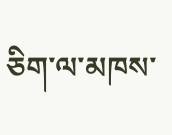ཅིག་ལ་མཁས་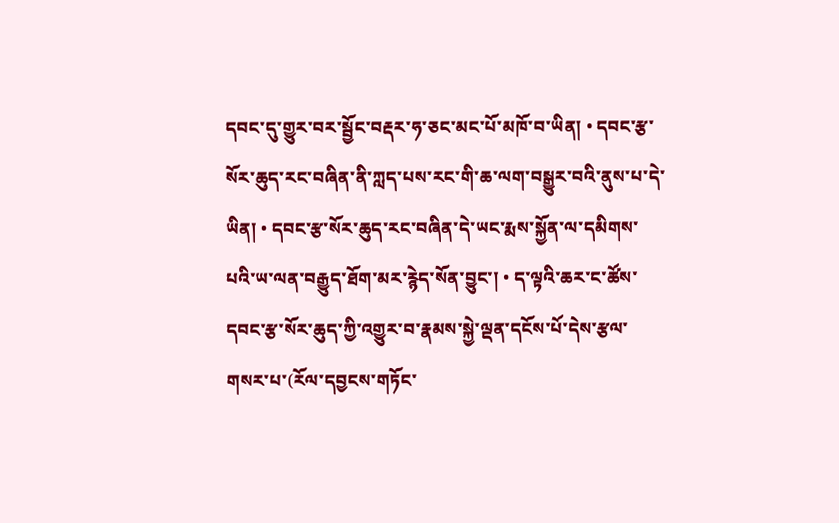དབང་དུ་གྱུར་བར་སྦྱོང་བརྡར་ཧ་ཅང་མང་པོ་མཁོ་བ་ཡིན། • དབང་རྩ་སོར་ཆུད་རང་བཞིན་ནི་ཀླད་པས་རང་གི་ཆ་ལག་བསྒྱུར་བའི་ནུས་པ་དེ་ཡིན། • དབང་རྩ་སོར་ཆུད་རང་བཞིན་དེ་ཡང་རྨས་སྐྱོན་ལ་དམིགས་པའི་ཡ་ལན་བརྒྱུད་ཐོག་མར་རྙེད་སོན་བྱུང་། • ད་ལྟའི་ཆར་ང་ཚོས་དབང་རྩ་སོར་ཆུད་ཀྱི་འགྱུར་བ་རྣམས་སྐྱེ་ལྡན་དངོས་པོ་དེས་རྩལ་གསར་པ་(རོལ་དབྱངས་གཏོང་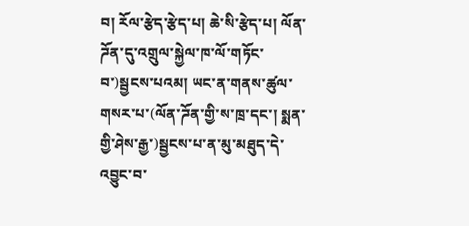བ། རོལ་རྩེད་རྩེད་པ། ཆེ་སི་རྩེད་པ། ལོན་ཌོན་དུ་འགྲུལ་སྐྱེལ་ཁ་ལོ་གཏོང་བ་)སྦྱངས་པའམ། ཡང་ན་གནས་ཚུལ་གསར་པ་(ལོན་ཌོན་གྱི་ས་ཁྲ་དང་། སྨན་གྱི་ཤེས་རྒྱ་)སྦྱངས་པ་ན་མུ་མཐུད་དེ་འབྱུང་བ་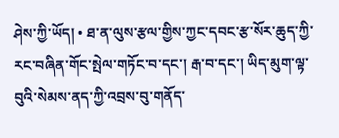ཤེས་ཀྱི་ཡོད། • ཐ་ན་ལུས་རྩལ་གྱིས་ཀྱང་དབང་རྩ་སོར་ཆུད་ཀྱི་རང་བཞིན་གོང་སྤེལ་གཏོང་བ་དང་། རྒ་བ་དང་། ཡིད་མུག་ལྟ་བུའི་སེམས་ནད་ཀྱི་འབྲས་བུ་གནོད་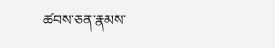ཚབས་ཅན་རྣམས་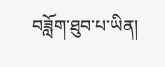བཟློག་ཐུབ་པ་ཡིན།